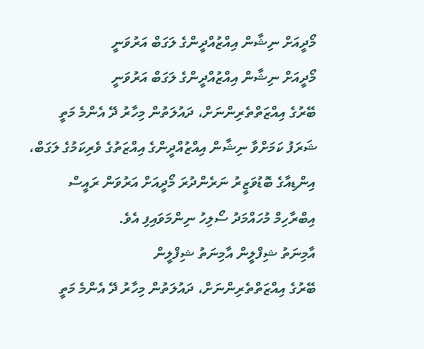މޯދީއަށް ނިޝާން އިއްޒުއްދީންގެ ލަގަބް އަރުވަނީ
މޯދީއަށް ނިޝާން އިއްޒުއްދީންގެ ލަގަބް އަރުވަނީ
ބޭރުގެ އިއްޒަތްތެރިންނަށް، ދައުލަތުން މިހާރު ދޭ އެންމެ މަތީ ޝަރަފު ކަމަށްވާ ނިޝާން އިއްޒުއްދީންގެ އިއްޒަތުގެ ވެރިކަމުގެ ލަގަބް، އިންޑިއާގެ ބޮޑުވަޒީރު ނަރެންދުރަ މޯދީއަށް އަރުވަން ރައީސް އިބްރާހިމް މުހައްމަދު ސޯލިހު ނިންމަވައިފި އެވެ.
އާމިނަތު ޝިފްލީން އާމިނަތު ޝިފްލީން
ބޭރުގެ އިއްޒަތްތެރިންނަށް، ދައުލަތުން މިހާރު ދޭ އެންމެ މަތީ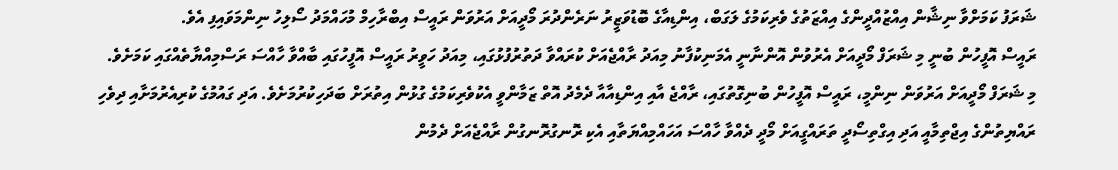ޝަރަފު ކަމަށްވާ ނިޝާން އިއްޒުއްދީންގެ އިއްޒަތުގެ ވެރިކަމުގެ ލަގަބް، އިންޑިއާގެ ބޮޑުވަޒީރު ނަރެންދުރަ މޯދީއަށް އަރުވަން ރައީސް އިބްރާހިމް މުހައްމަދު ސޯލިހު ނިންމަވައިފި އެވެ.
ރައީސް އޮފީހުން ބުނީ މި ޝަރަފް މޯދީއަށް އެރުވުން އޮންނާނީ އެމަނިކުފާނު މިއަދު ރާއްޖެއަށް ކުރައްވާ ދަތުރުފުޅުގައި، މިއަދު ހަވީރު ރައީސް އޮފީހުގައި ބާއްވާ ހާއްސަ ރަސްމިއްޔާތެއްގައި ކަމަށެވެ.
މި ޝަރަފް މޯދީއަށް އަރުވަން ނިންމީ، ރައީސް އޮފީހުން ބުނިގޮތުގައި، ރާއްޖެ އާއި އިންޑިއާއާ ދެމެދު އޮތް ޒަމާންވީ އެކުވެރިކަމުގެ ގުޅުން އިތުރަށް ބަދަހިކުރުމަށެވެ. އަދި ގައުމުގެ ކުރިއެރުމަށާއި ދިވެހި ރައްޔިތުންގެ އިޖްތިމާއީ އަދި އިގްތިސޯދީ ތަރައްގީއަށް މޯދީ ދެއްވާ ހާއްސަ އަހައްމިއްޔަތާއި އެކި ރޮނގުރޮނގުން ރާއްޖެއަށް ދެމުން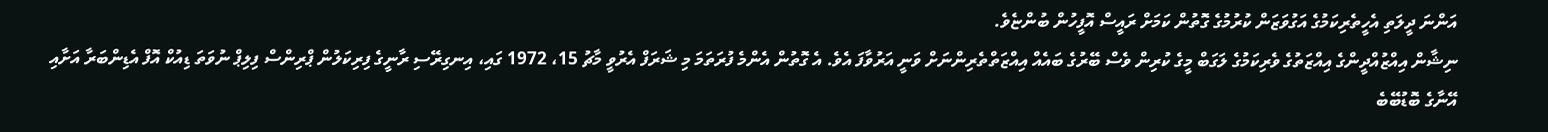އަންނަ ދީލަތި އެހީތެރިކަމުގެ އަގުވަޒަން ކުރުމުގެ ގޮތުން ކަމަށް ރައީސް އޮފީހުން ބުންޏެވެ.
ނިޝާން އިއްޒުއްދީންގެ އިއްޒަތުގެ ވެރިކަމުގެ ލަގަބް މީގެ ކުރިން ވެސް ބޭރުގެ ބައެއް އިއްޒަތްތެރިންނަށް ވަނީ އަރުވާފަ އެވެ. އެ ގޮތުން އެންމެ ފުރަތަމަ މި ޝަރަފް އެރުވީ މާޗު 15، 1972 ގައި، އިނގިރޭސި ރާނީގެ ފިރިކަލުން ޕްރިންސް ފިލިޕް ނުވަތަ ޑިއުކް އޮފް އެޑިންބަރާ އަށާއި އޭނާގެ ބޮޑުބޭބެ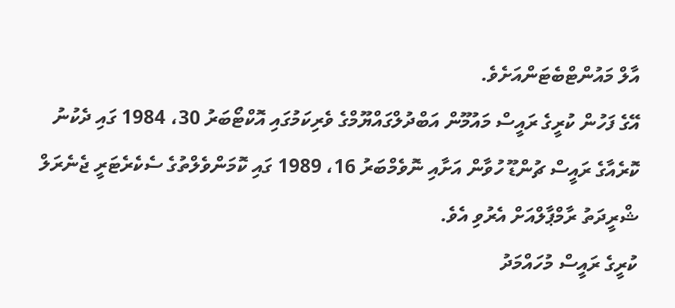އާލް މައުންޓްބެޓަންއަށެވެ.
އޭގެ ފަހުން ކުރީގެ ރައީސް މައުމޫން އަބްދުލްގައްޔޫމްގެ ވެރިކަމުގައި އޮކްޓޯބަރު 30، 1984 ގައި ދެކުނު ކޮރެއާގެ ރައީސް ޗުންޑޫ ހުވާން އަށާއި ނޮވެމްބަރު 16، 1989 ގައި ކޮމަންވެލްތުގެ ސެކެރެޓަރީ ޖެނެރަލް ޝްރީދަތު ރާމްޕާލްއަށް އެރުވި އެވެ.
ކުރީގެ ރައީސް މުހައްމަދު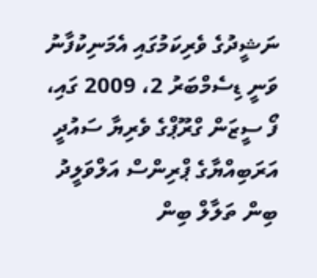ނަޝީދުގެ ވެރިކަމުގައި އެމަނިކުފާނު ވަނީ ޑިސެމްބަރު 2، 2009 ގައި، ފޯ ސީޒަން ގްރޫޕްގެ ވެރިޔާ ސައުދީ އަރަބިއްޔާގެ ޕްރިންސް އަލްވަލީދު ބިން ތަލާލް ބިން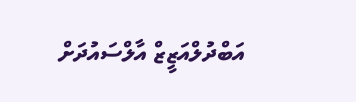އަބްދުލްއަޒީޒް އާލްސައުދަށް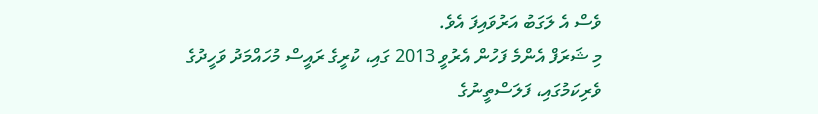ވެސް އެ ލަގަބު އަރުވައިފަ އެވެ.
މި ޝަރަފް އެންމެ ފަހުން އެރުވީ 2013 ގައި، ކުރީގެ ރައީސް މުހައްމަދު ވަހީދުގެ ވެރިކަމުގައި، ފަލަސްތީނުގެ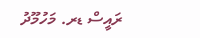ރައީސް ޑރ. މަހުމޫދު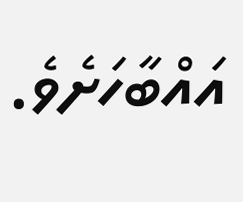އައްބާހަށެވެ.